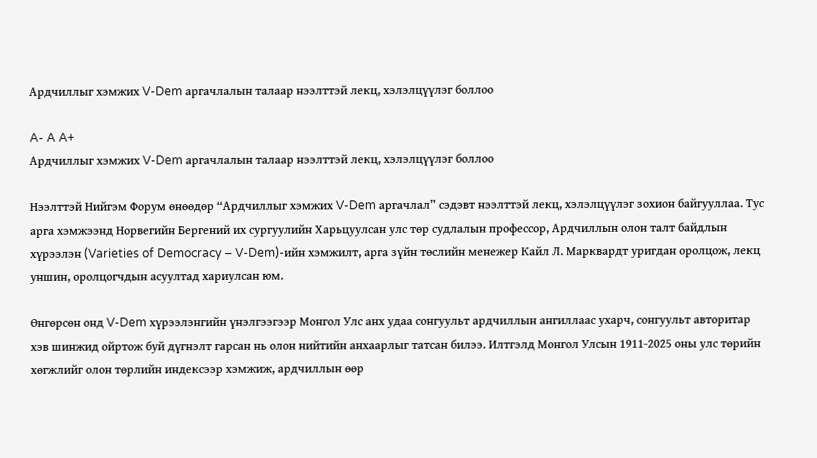Ардчиллыг хэмжих V-Dem аргачлалын талаар нээлттэй лекц, хэлэлцүүлэг боллоо

A- A A+
Ардчиллыг хэмжих V-Dem аргачлалын талаар нээлттэй лекц, хэлэлцүүлэг боллоо

Нээлттэй Нийгэм Форум өнөөдөр “Ардчиллыг хэмжих V-Dem аргачлал” сэдэвт нээлттэй лекц, хэлэлцүүлэг зохион байгууллаа. Тус арга хэмжээнд Норвегийн Бергений их сургуулийн Харьцуулсан улс төр судлалын профессор, Ардчиллын олон талт байдлын хүрээлэн (Varieties of Democracy – V-Dem)-ийн хэмжилт, арга зүйн төслийн менежер Кайл Л. Марквардт уригдан оролцож, лекц уншин, оролцогчдын асуултад хариулсан юм.

Өнгөрсөн онд V-Dem хүрээлэнгийн үнэлгээгээр Монгол Улс анх удаа сонгуульт ардчиллын ангиллаас ухарч, сонгуульт авторитар хэв шинжид ойртож буй дүгнэлт гарсан нь олон нийтийн анхаарлыг татсан билээ. Илтгэлд Монгол Улсын 1911-2025 оны улс төрийн хөгжлийг олон төрлийн индексээр хэмжиж, ардчиллын өөр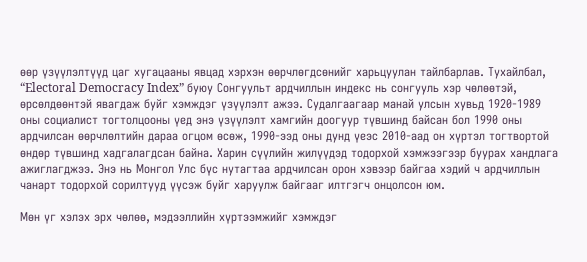өөр үзүүлэлтүүд цаг хугацааны явцад хэрхэн өөрчлөгдсөнийг харьцуулан тайлбарлав. Тухайлбал, “Electoral Democracy Index” буюу Сонгуульт ардчиллын индекс нь сонгууль хэр чөлөөтэй, өрсөлдөөнтэй явагдаж буйг хэмждэг үзүүлэлт ажээ. Судалгаагаар манай улсын хувьд 1920-1989 оны социалист тогтолцооны үед энэ үзүүлэлт хамгийн доогуур түвшинд байсан бол 1990 оны ардчилсан өөрчлөлтийн дараа огцом өсөж, 1990-ээд оны дунд үеэс 2010-аад он хүртэл тогтвортой өндөр түвшинд хадгалагдсан байна. Харин сүүлийн жилүүдэд тодорхой хэмжээгээр буурах хандлага ажиглагджээ. Энэ нь Монгол Улс бүс нутагтаа ардчилсан орон хэвээр байгаа хэдий ч ардчиллын чанарт тодорхой сорилтууд үүсэж буйг харуулж байгааг илтгэгч онцолсон юм.

Мөн үг хэлэх эрх чөлөө, мэдээллийн хүртээмжийг хэмждэг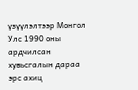үзүүлэлтээр Монгол Улс 1990 оны ардчилсан хувьсгалын дараа эрс ахиц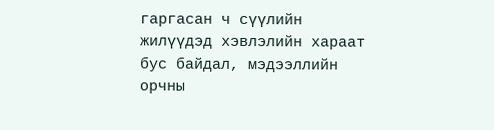гаргасан ч сүүлийн жилүүдэд хэвлэлийн хараат бус байдал, мэдээллийн орчны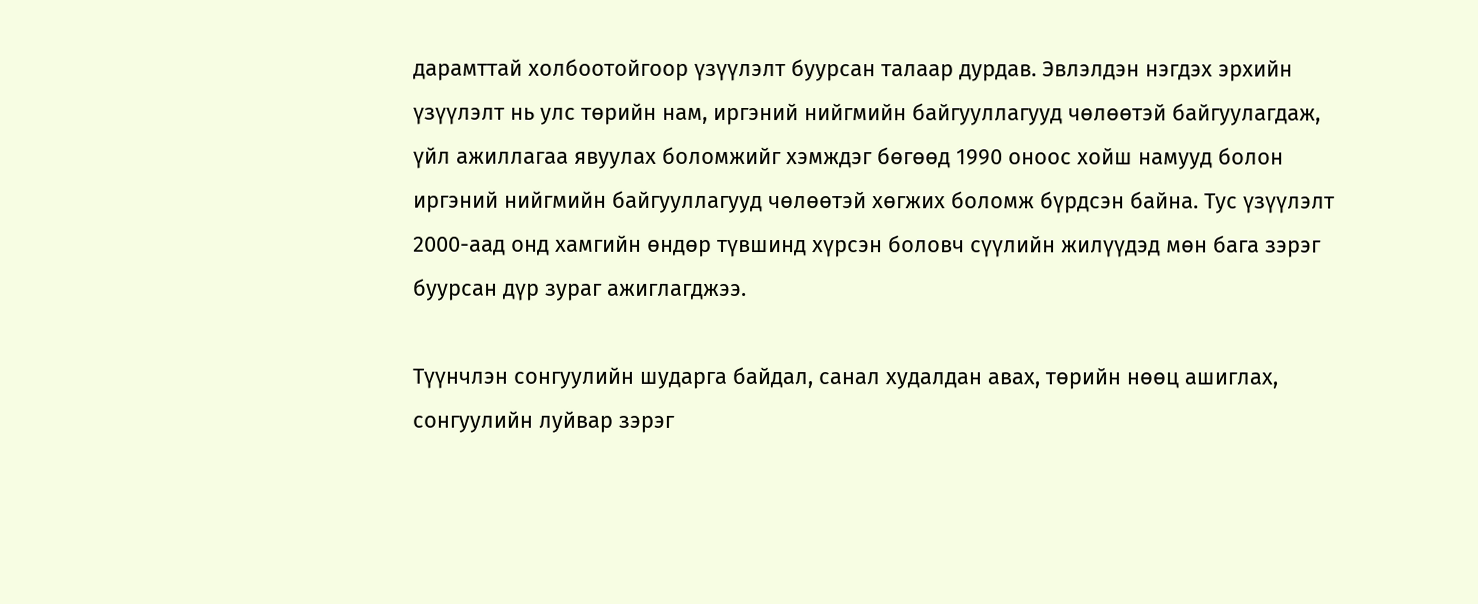дарамттай холбоотойгоор үзүүлэлт буурсан талаар дурдав. Эвлэлдэн нэгдэх эрхийн үзүүлэлт нь улс төрийн нам, иргэний нийгмийн байгууллагууд чөлөөтэй байгуулагдаж, үйл ажиллагаа явуулах боломжийг хэмждэг бөгөөд 1990 оноос хойш намууд болон иргэний нийгмийн байгууллагууд чөлөөтэй хөгжих боломж бүрдсэн байна. Тус үзүүлэлт 2000-аад онд хамгийн өндөр түвшинд хүрсэн боловч сүүлийн жилүүдэд мөн бага зэрэг буурсан дүр зураг ажиглагджээ.

Түүнчлэн сонгуулийн шударга байдал, санал худалдан авах, төрийн нөөц ашиглах, сонгуулийн луйвар зэрэг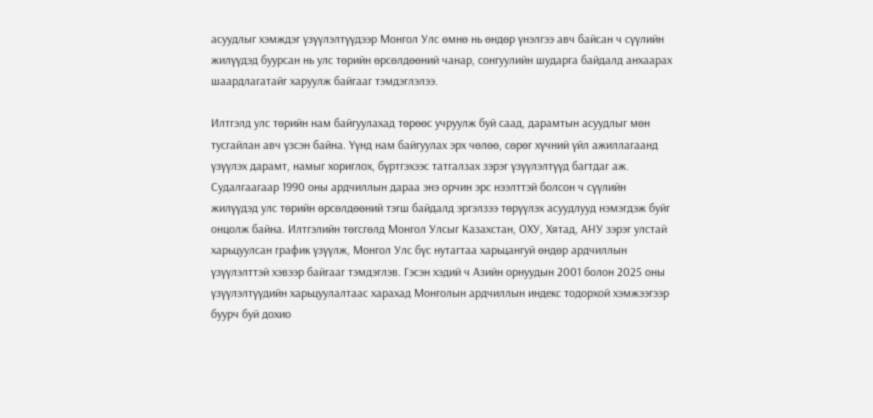асуудлыг хэмждэг үзүүлэлтүүдээр Монгол Улс өмнө нь өндөр үнэлгээ авч байсан ч сүүлийн жилүүдэд буурсан нь улс төрийн өрсөлдөөний чанар, сонгуулийн шударга байдалд анхаарах шаардлагатайг харуулж байгааг тэмдэглэлээ.

Илтгэлд улс төрийн нам байгуулахад төрөөс учруулж буй саад, дарамтын асуудлыг мөн тусгайлан авч үзсэн байна. Үүнд нам байгуулах эрх чөлөө, сөрөг хүчний үйл ажиллагаанд үзүүлэх дарамт, намыг хориглох, бүртгэхээс татгалзах зэрэг үзүүлэлтүүд багтдаг аж. Судалгаагаар 1990 оны ардчиллын дараа энэ орчин эрс нээлттэй болсон ч сүүлийн жилүүдэд улс төрийн өрсөлдөөний тэгш байдалд эргэлзээ төрүүлэх асуудлууд нэмэгдэж буйг онцолж байна. Илтгэлийн төгсгөлд Монгол Улсыг Казахстан, ОХУ, Хятад, АНУ зэрэг улстай харьцуулсан график үзүүлж, Монгол Улс бүс нутагтаа харьцангуй өндөр ардчиллын үзүүлэлттэй хэвээр байгааг тэмдэглэв. Гэсэн хэдий ч Азийн орнуудын 2001 болон 2025 оны үзүүлэлтүүдийн харьцуулалтаас харахад Монголын ардчиллын индекс тодорхой хэмжээгээр буурч буй дохио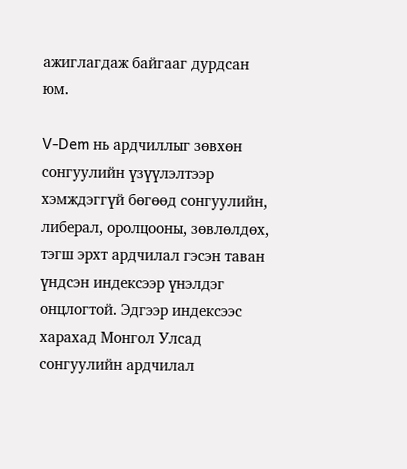ажиглагдаж байгааг дурдсан юм.

V-Dem нь ардчиллыг зөвхөн сонгуулийн үзүүлэлтээр хэмждэггүй бөгөөд сонгуулийн, либерал, оролцооны, зөвлөлдөх, тэгш эрхт ардчилал гэсэн таван үндсэн индексээр үнэлдэг онцлогтой. Эдгээр индексээс харахад Монгол Улсад сонгуулийн ардчилал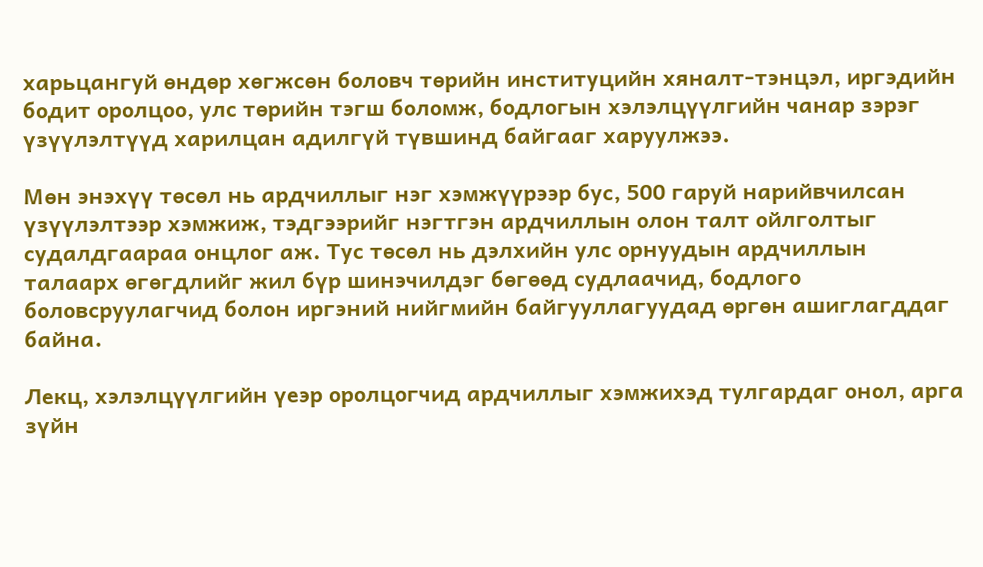харьцангуй өндөр хөгжсөн боловч төрийн институцийн хяналт-тэнцэл, иргэдийн бодит оролцоо, улс төрийн тэгш боломж, бодлогын хэлэлцүүлгийн чанар зэрэг үзүүлэлтүүд харилцан адилгүй түвшинд байгааг харуулжээ.

Мөн энэхүү төсөл нь ардчиллыг нэг хэмжүүрээр бус, 500 гаруй нарийвчилсан үзүүлэлтээр хэмжиж, тэдгээрийг нэгтгэн ардчиллын олон талт ойлголтыг судалдгаараа онцлог аж. Тус төсөл нь дэлхийн улс орнуудын ардчиллын талаарх өгөгдлийг жил бүр шинэчилдэг бөгөөд судлаачид, бодлого боловсруулагчид болон иргэний нийгмийн байгууллагуудад өргөн ашиглагддаг байна.

Лекц, хэлэлцүүлгийн үеэр оролцогчид ардчиллыг хэмжихэд тулгардаг онол, арга зүйн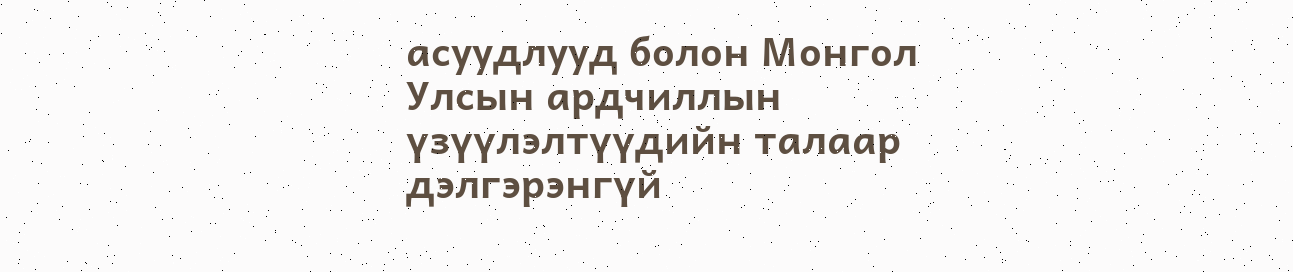асуудлууд болон Монгол Улсын ардчиллын үзүүлэлтүүдийн талаар дэлгэрэнгүй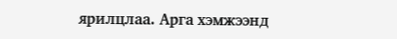ярилцлаа. Арга хэмжээнд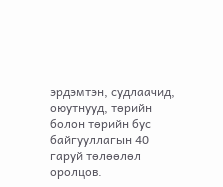эрдэмтэн, судлаачид, оюутнууд, төрийн болон төрийн бус байгууллагын 40 гаруй төлөөлөл оролцов.